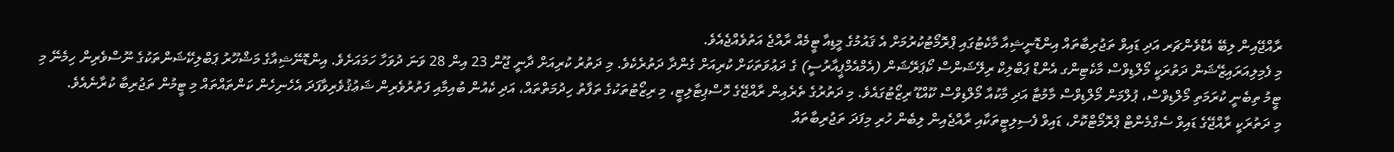ރާއްޖޭއިން ލިބޭ އެޑްވެންޗަރ އަދި ޑައިވް ތަޖުރިބާތައް އިންޑޮނީޝިއާ މާކެޓުގައި ޕްރޮމޯޓުކުރުމަށް އެ ޤައުމުގެ މީޑިއާ ޓީމެއް ރާއްޖެ އަތުވެއްޖެއެވެ.
މި ފެމިލިއަރައިޒޭޝަން ދަތުރަކީ މޯލްޑިވްސް މާކެޓިންގ އެންޑް ޕަބްލިކް ރިލޭޝަންސް ކޯޕަރޭޝަން (އެމްއެމްޕީއާރުސީ) ގެ ދަޢުވަތަކަށް ކުރިއަށް ގެންދާ ދަތުރެކެވެ. މި ދަތުރު ކުރިއަށް ދާނީ ޖޫން 23 އިން 28 ވަނަ ދުވަހާ ހަމައަށެވެ. އިންޑޮނޭޝިއާގެ މަޝްހޫރު ޕަބްލިކޭޝަންތަކުގެ ނޫސްވެރިން ހިމެނޭ މި ޓީމު ތިބެނީ ކުރަމަތި މޯލްޑިވްސް، ޕުލްމަން މޯލްޑިވްސް މާމުޓާ އަދި މާކުއާ މޯލްޑިވްސް ކޫއްޑޫ ރިޒޯޓުގައެވެ. މި ދަތުރުގެ ތެރެއިން ރާއްޖޭގެ ހޮސްޕިޓާލިޓީ، މި ރިޒޯޓުތަކުގެ ތަފާތު ހިދުމަތްތައް، އަދި ކެއުން ބުއިމާއި ފަތުރުވެރިން ޝަޢުޤުވެރިވާފަދަ އެހެނިހެން ކަންތައްތައް މި ޓީމުން ތަޖުރިބާ ކުރާނެއެވެ.
މި ދަތުރަކީ ރާއްޖޭގެ ޑައިވް ސެގްމެންޓް ޕްރޮމޯޓްކޮށް، ޑައިވް ފެސިލިޓީތަކާއި ރާއްޖެއިން ލިބެން ހުރި މިފަދަ ތަޖުރިބާތައް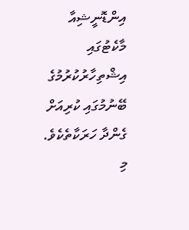އިންޑޮނީޝިއާ މާކެޓުގައި އިޝްތިހާރުކުރުމުގެ ބޭނުމުގައި ކުރިއަށް ގެންދާ ހަރަކާތެކެވެ. މި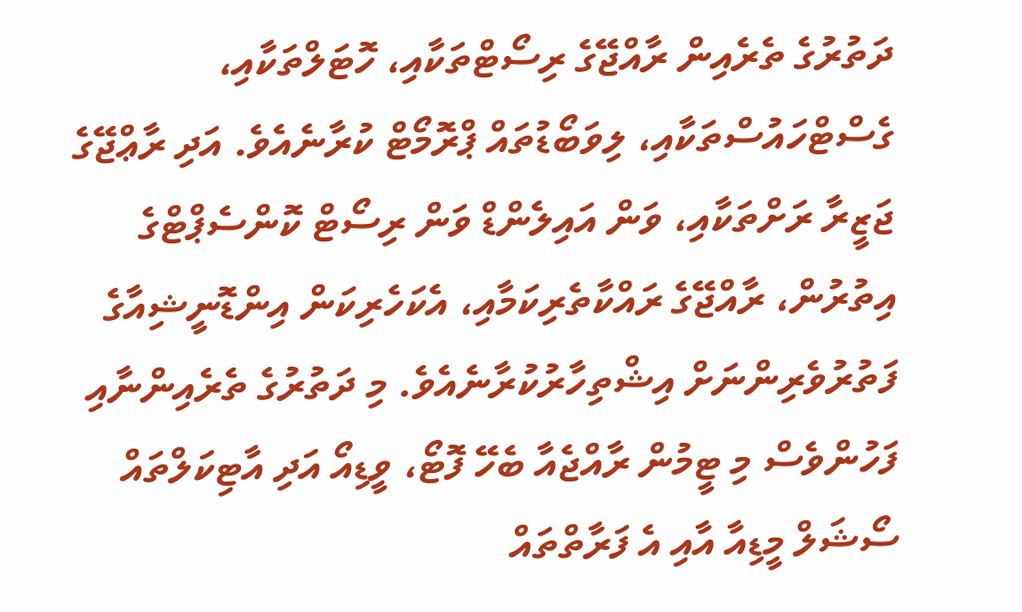ދަތުރުގެ ތެރެއިން ރާއްޖޭގެ ރިސޯޓްތަކާއި، ހޮޓަލްތަކާއި، ގެސްޓްހައުސްތަކާއި، ލިވަބޯޑުތައް ޕްރޮމޯޓް ކުރާނެއެވެ. އަދި ރާޢްޖޭގެ ޖަޒީރާ ރަށްތަކާއި، ވަން އައިލެންޑް ވަން ރިސޯޓް ކޮންސެޕްޓްގެ އިތުރުން، ރާއްޖޭގެ ރައްކާތެރިކަމާއި، އެކަހެރިކަން އިންޑޮނީޝިއާގެ ފަތުރުވެރިންނަށް އިޝްތިހާރުކުރާނެއެވެ. މި ދަތުރުގެ ތެރެއިންނާއި ފަހުންވެސް މި ޓީމުން ރާއްޖެއާ ބެހޭ ފޮޓޯ، ވީޑިއޯ އަދި އާޓިކަލްތައް ސޯޝަލް މީޑިއާ އާއި އެ ފަރާތްތައް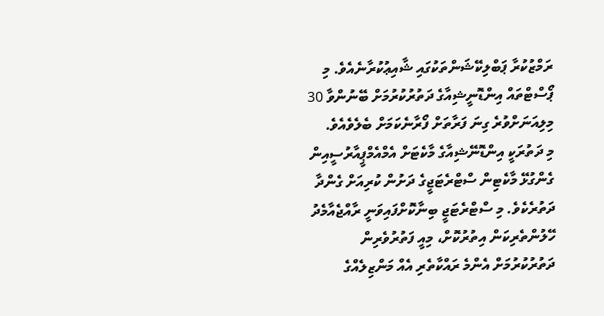ރަމްޒުކުރާ ޕަބްލިކޭޝަންތަކުގައި ޝާއިޢުކުރާނެއެވެ. މި ޕޯސްޓްތައް އިންޑޮނީޝިއާގެ ދަތުރުކުރުމަށް ބޭނުންވާ 30 މިލިއަނަށްވުރެ ގިނަ ފަރާތަށް ފޯރާނެކަމަށް ބެލެވެއެވެ.
މި ދަތުރަކީ އިންޑޮނޭޝިއާގެ މާކެޓަށް އެމްއެމްޕީއާރުސީއިން ގެންގުޅޭ މާކެޓިން ސްޓްރެޓަޖީގެ ދަށުން ކުރިއަށް ގެންދާ ދަތުރެކެވެ. މި ސްޓްރެޓަޖީ ބިނާކޮށްފައިވަނީ ރާއްޖެއާމެދު ހޭލުންތެރިކަން އިތުރުކޮށް، މިއީ ފަތުރުވެރިން ދަތުރުކުރުމަށް އެންމެ ރައްކާތެރި އެއް މަންޒިލެއްގެ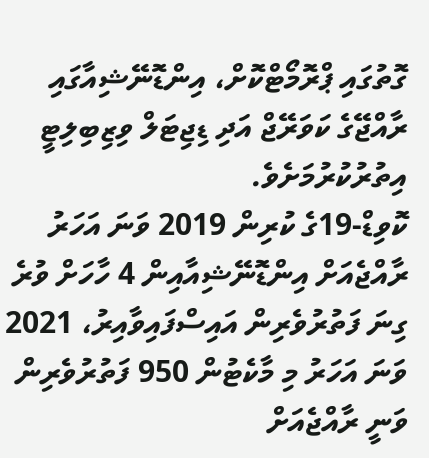ގޮތުގައި ޕްރޮމޯޓްކޮށް، އިންޑޮނޭޝިއާގައި ރާއްޖޭގެ ކަވަރޭޖް އަދި ޑިޖިޓަލް ވިޒިބިލިޓީ އިތުރުކުރުމަށެވެ.
ކޮވިޑް-19ގެ ކުރިން 2019 ވަނަ އަހަރު ރާއްޖެއަށް އިންޑޮނޭޝިއާއިން 4 ހާހަށް ވުރެ ގިނަ ފަތުރުވެރިން އައިސްފައިވާއިރު، 2021 ވަނަ އަހަރު މި މާކެޓުން 950 ފަތުރުވެރިން ވަނީ ރާއްޖެއަށް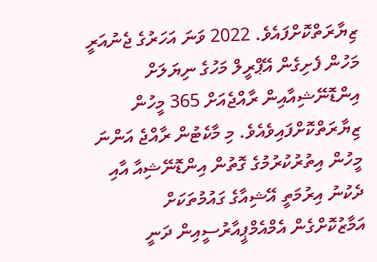ޒިޔާރަތްކޮށްފައެވެ. 2022 ވަނަ އަހަރުގެ ޖެނުއަރީ މަހުން ފެށިގެން އޭޕްރީލް މަހުގެ ނިޔަލަށް އިންޑޮނޭޝިއާއިން ރާއްޖެއަށް 365 މީހުން ޒިޔާރަތްކޮށްފައިވެއެވެ. މި މާކެޓުން ރާއްޖެ އަންނަ މީހުން އިތުރުކުރުމުގެ ގޮތުން އިންޑޮނޭޝިއާ އާއި ދެކުނު އިރުމަތީ އޭޝިއާގެ ގައުމުތަކަށް އަމާޒުކޮށްގެން އެމްއެމްޕީއާރުސީއިން ދަނީ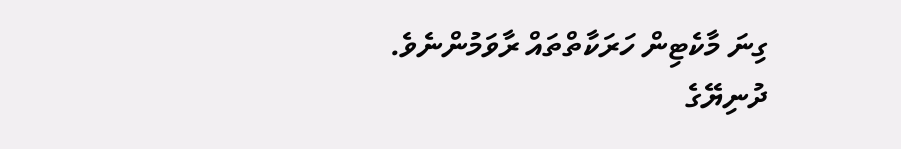ގިނަ މާކެޓިން ހަރަކާތްތައް ރާވަމުންނެވެ.
ދުނިޔޭގެ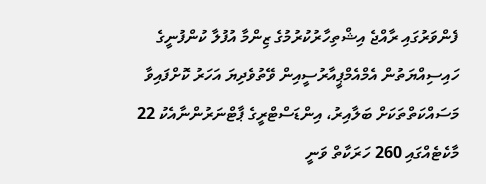ފެންވަރުގައި ރާއްޖެ އިޝްތިހާރުކުރުމުގެ ޒިންމާ އުފުލާ ކުންފުނީގެ ހައިސިއްޔަތުން އެމްއެމްޕީއާރުސީއިން ވޭތުވެދިޔަ އަހަރު ކޮށްފައިވާ މަސައްކަތްތަކަށް ބަލާއިރު، އިންޑަސްޓްރީގެ ޕާޓްނަރުންނާއެކު 22 މާކެޓެއްގައި 260 ހަރަކާތް ވަނީ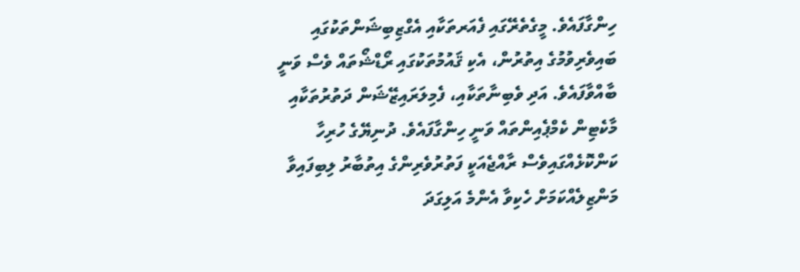ހިންގާފައެވެ. މީގެތެރޭގައި ފެއަރތަކާއި އެގްޒިބިޝަންތަކުގައި ބައިވެރިވުމުގެ އިތުރުން، އެކި ޤައުމުތަކުގައި ރޯޑްޝޯތައް ވެސް ވަނީ ބާއްވާފައެވެ. އަދި ވެބިނާތަކާއި، ފެމިލަރައިޒޭޝަން ދަތުރުތަކާއި މާކެޓިން ކެމްޕެއިންތައް ވަނީ ހިންގާފައެވެ. ދުނިޔޭގެ ހުރިހާ ކަންކޮޅެއްގައިވެސް ރާއްޖެއަކީ ފަތުރުވެރިންގެ އިތުބާރު ލިބިފައިވާ މަންޒިލެއްކަމަށް ހެކިވާ އެންމެ އަލިގަދަ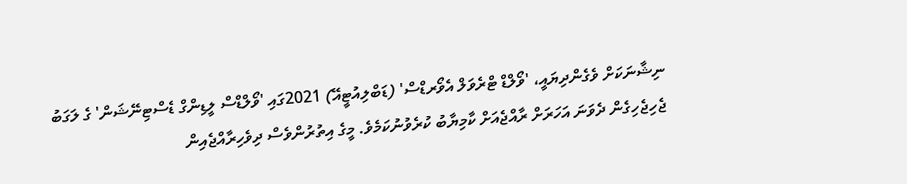ނިޝާނަކަށް ވެގެންދިޔައީ، 'ވޯލްޑް ޓްރެވަލް އެވޯރޑްސް' (ޑަބްލިއުޓީއޭ) 2021ގައި 'ވޯލްޑްސް ލީޑިންގް ޑެސްޓިނޭޝަން' ގެ ލަގަބު ޖެހިޖެހިގެން ދެވަނަ އަހަރަށް ރާއްޖެއަށް ކާމިޔާބު ކުރެވުނުކަމެވެ. މީގެ އިތުރުންވެސް ދިވެހިރާއްޖެއިން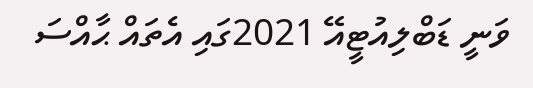ވަނީ ޑަބްލިއުޓީއޭ 2021ގައި އެތައް ޙާއްސަ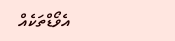އެވޯޑްތަކެއް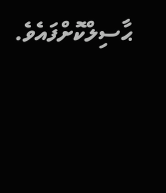ޙާސިލްކޮށްފައެވެ.